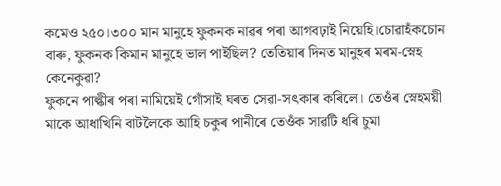কমেও ২৫০।৩০০ মান মানুহে ফুকনক নাৱৰ পৰা আগবঢ়াই নিয়েহি।চোৱাহঁকচোন বাৰু, ফুকনক কিমান মানুহে ভাল পাইছিল? তেতিয়াৰ দিনত মানুহৰ মৰম-স্নেহ কেনেকুৱা?
ফুকনে পাল্কীৰ পৰা নামিয়েই গোঁসাই ঘৰত সেৱা-সৎকাৰ কৰিলে। তেওঁৰ স্নেহময়ী মাকে আধাখিনি বাটলৈকে আহি চকুৰ পানীৰে তেওঁক সাৱটি ধৰি চুমা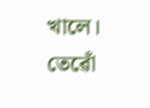খালে। তেৱোঁ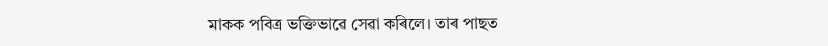মাকক পবিত্ৰ ভক্তিভাৱে সেৱা কৰিলে। তাৰ পাছত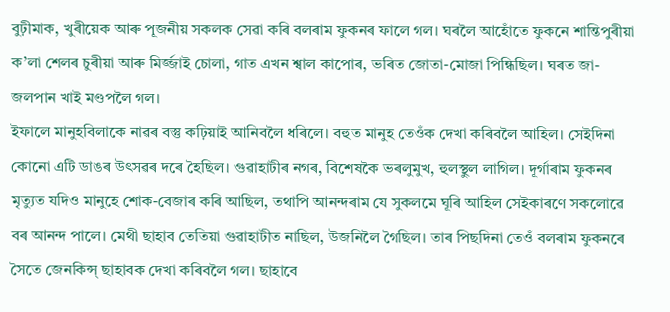বুঢ়ীমাক, খুৰীয়েক আৰু পূজনীয় সকলক সেৱা কৰি বলৰাম ফুকনৰ ফালে গল। ঘৰলৈ আহোঁতে ফুকনে শান্তিপুৰীয়া ক’লা শেলৰ চুৰীয়া আৰু মিৰ্জ্জাই চোলা, গাত এখন শ্বাল কাপোৰ, ভৰিত জোতা-মোজা পিন্ধিছিল। ঘৰত জা-জলপান খাই মণ্ডপলৈ গল।
ইফালে মানুহবিলাকে নাৱৰ বস্তু কঢ়িয়াই আনিবলৈ ধৰিলে। বহুত মানুহ তেওঁক দেখা কৰিবলৈ আহিল। সেইদিনা কোনো এটি ডাঙৰ উৎসৱৰ দৰে হৈছিল। গুৱাহাটীৰ নগৰ, বিশেষকৈ ভৰলুমুখ, হুলস্থুল লাগিল। দূৰ্গাৰাম ফুকনৰ মৃত্যুত যদিও মানুহে শোক-বেজাৰ কৰি আছিল, তথাপি আনন্দৰাম যে সুকলমে ঘূৰি আহিল সেইকাৰণে সকলোৱে বৰ আনন্দ পালে। মেথী ছাহাব তেতিয়া গুৱাহাটীত নাছিল, উজনিলৈ গৈছিল। তাৰ পিছদিনা তেওঁ বলৰাম ফুকনৰে সৈতে জেনকিন্স্ ছাহাবক দেখা কৰিবলৈ গল। ছাহাবে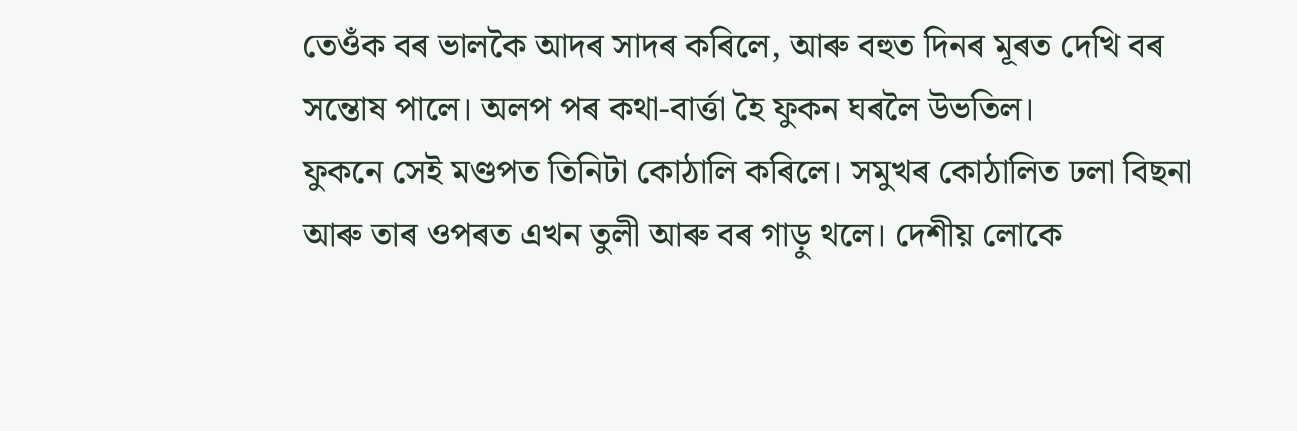তেওঁক বৰ ভালকৈ আদৰ সাদৰ কৰিলে, আৰু বহুত দিনৰ মূৰত দেখি বৰ সন্তোষ পালে। অলপ পৰ কথা-বাৰ্ত্তা হৈ ফুকন ঘৰলৈ উভতিল।
ফুকনে সেই মণ্ডপত তিনিটা কোঠালি কৰিলে। সমুখৰ কোঠালিত ঢলা বিছনা আৰু তাৰ ওপৰত এখন তুলী আৰু বৰ গাড়ু থলে। দেশীয় লোকে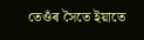তেওঁৰ সৈতে ইয়াতে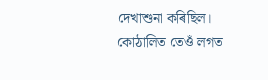দেখাশুনা কৰিছিল। কোঠালিত তেওঁ লগত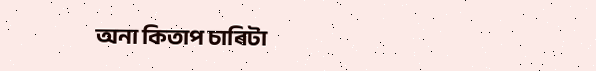অনা কিতাপ চাৰিটা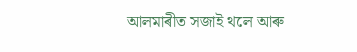আলমাৰীত সজাই থলে আৰু